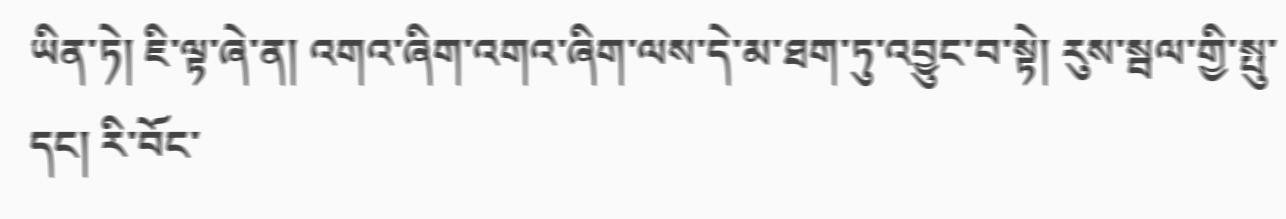ཡིན་ཏེ། ཇི་ལྟ་ཞེ་ན། འགའ་ཞིག་འགའ་ཞིག་ལས་དེ་མ་ཐག་ཏུ་འབྱུང་བ་སྟེ། རུས་སྦལ་གྱི་སྤུ་དང། རི་བོང་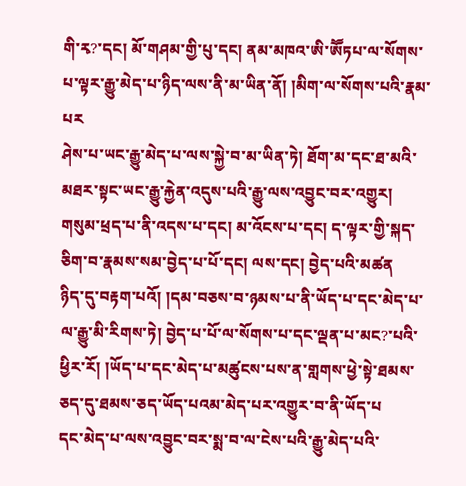གི་རྭ?་དང། མོ་གཤམ་གྱི་པུ་དང། ནམ་མཁའ་ཨི་ཨཽཏཔ་ལ་སོགས་པ་ལྟར་རྒྱུ་མེད་པ་ཉིད་ལས་ནི་མ་ཡིན་ནོ། །མིག་ལ་སོགས་པའི་རྣམ་པར
ཤེས་པ་ཡང་རྒྱུ་མེད་པ་ལས་སྐྱེ་བ་མ་ཡིན་ཏེ། ཐོག་མ་དང་ཐ་མའི་མཐར་སྟང་ཡང་རྒྱུ་རྐྱེན་འདུས་པའི་རྒྱུ་ལས་འབྱུང་བར་འགྱུར། གསུམ་ཕྲད་པ་ནི་འདས་པ་དང། མ་འོངས་པ་དང། ད་ལྟར་གྱི་སྐད་ཅིག་བ་རྣམས་སམ་བྱེད་པ་པོ་དང། ལས་དང། བྱེད་པའི་མཚན
ཉིད་དུ་བརྟག་པའོ། །དམ་བཅས་བ་ཉམས་པ་ནི་ཡོད་པ་དང་མེད་པ་ལ་རྒྱུ་མི་རིགས་ཏེ། བྱེད་པ་པོ་ལ་སོགས་པ་དང་ལྡན་པ་མང?་པའི་ཕྱིར་རོ། །ཡོད་པ་དང་མེད་པ་མཚུངས་པས་ན་གླགས་ཕྱེ་སྟེ་ཐམས་ཅད་དུ་ཐམས་ཅད་ཡོད་པའམ་མེད་པར་འགྱུར་བ་ནི་ཡོད་པ
དང་མེད་པ་ལས་འབྱུང་བར་སྨ་བ་ལ་ངེས་པའི་རྒྱུ་མེད་པའི་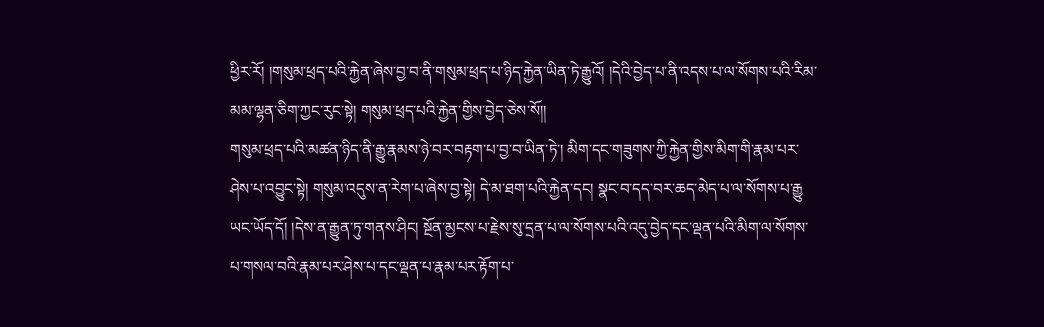ཕྱིར་རོ། །གསུམ་ཕྲད་པའི་རྐྱེན་ཞེས་བྱ་བ་ནི་གསུམ་ཕྲད་པ་ཉིད་རྐྱེན་ཡིན་ཏེ་རྒྱུའོ། །དེའི་བྱེད་པ་ནི་འདས་པ་ལ་སོགས་པའི་རིམ་མམ་ལྷན་ཅིག་ཀྱང་རུང་སྟེ། གསུམ་ཕྲད་པའི་རྐྱེན་གྱིས་བྱེད་ཅེས་སོ།།
གསུམ་ཕྲད་པའི་མཚན་ཉིད་ནི་རྒྱུ་རྣམས་ཉེ་བར་བརྟག་པ་བྱ་བ་ཡིན་ཏེ་། མིག་དང་གཟུགས་ཀྱི་རྐྱེན་གྱིས་མིག་གི་རྣམ་པར་ཤེས་པ་འབྱུང་སྟེ། གསུམ་འདུས་ན་རེག་པ་ཞེས་བྱ་སྟེ། དེ་མ་ཐག་པའི་རྐྱེན་དང། སྣང་བ་དད་བར་ཆད་མེད་པ་ལ་སོགས་པ་རྒྱུ
ཡང་ཡོད་དོ། །དེས་ན་རྒྱུན་ཏུ་གནས་ཤིང། སྔོན་མྱངས་པ་རྗེས་སུ་དྲན་པ་ལ་སོགས་པའི་འདུ་བྱེད་དང་ལྡན་པའི་མིག་ལ་སོགས་པ་གསལ་བའི་རྣམ་པར་ཤེས་པ་དང་ལྡན་པ་རྣམ་པར་རྟོག་པ་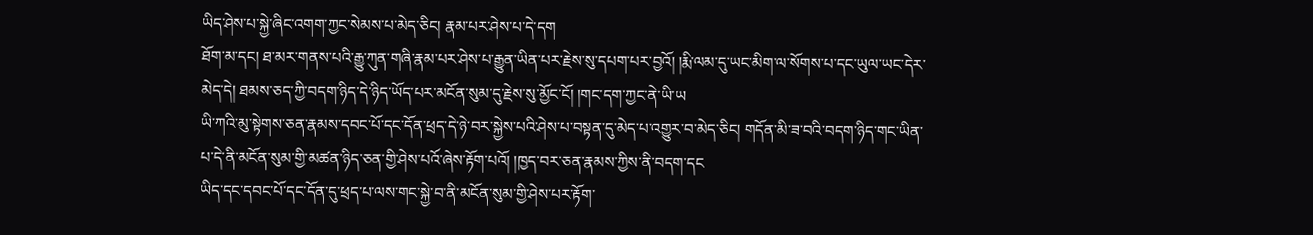ཡིད་ཤེས་པ་སྐྱེ་ཞིང་འགག་ཀྱང་སེམས་པ་མེད་ཅིང། རྣམ་པར་ཤེས་པ་དེ་དག
ཐོག་མ་དང། ཐ་མར་གནས་པའི་རྒྱུ་ཀུན་གཞི་རྣམ་པར་ཤེས་པ་རྒྱུན་ཡིན་པར་རྗེས་སུ་དཔག་པར་བྱའོ། །རྨི་ལམ་དུ་ཡང་མིག་ལ་སོགས་པ་དང་ཡུལ་ཡང་དེར་མེད་དེ། ཐམས་ཅད་ཀྱི་བདག་ཉིད་དེ་ཉིད་ཡོད་པར་མངོན་སུམ་དུ་རྗེས་སུ་མྱོང་ངོ། །གང་དག་ཀྱང་ནེ་ཡི་ཡ
ཡི་ཀའི་མུ་སྟེགས་ཅན་རྣམས་དབང་པོ་དང་དོན་ཕྲད་དེ་ཉེ་བར་སྐྱེས་པའི་ཤེས་པ་བསྟན་དུ་མེད་པ་འགྱུར་བ་མེད་ཅིང། གདོན་མི་ཟ་བའི་བདག་ཉིད་གང་ཡིན་པ་དེ་ནི་མངོན་སུམ་གྱི་མཚན་ཉིད་ཅན་གྱི་ཤེས་པའོ་ཞེས་རྟོག་པའོ། །ཁྱད་བར་ཅན་རྣམས་ཀྱིས་ནི་བདག་དང
ཡིད་དང་དབང་པོ་དང་དོན་དུ་ཕྲད་པ་ལས་གང་སྐྱེ་བ་ནི་མངོན་སུམ་གྱི་ཤེས་པར་རྟོག་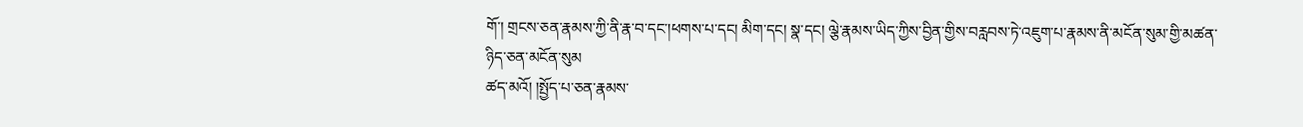གོ་། གྲངས་ཅན་རྣམས་ཀྱི་ནི་རྣ་བ་དང་།ཕགས་པ་དང། མིག་དང། སྣ་དང། ལྕེ་རྣམས་ཡིད་ཀྱིས་བྱིན་གྱིས་བརླབས་ཏེ་འཇུག་པ་རྣམས་ནི་མངོན་སུམ་གྱི་མཚན་ཉིད་ཅན་མངོན་སུམ
ཚད་མའོ། །སྤྱོད་པ་ཅན་རྣམས་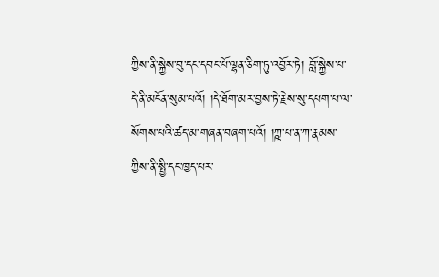ཀྱིས་ནི་སྐྱེས་བུ་དང་དབང་པོ་ལྷན་ཅིག་ཏུ་འབྱོར་ཏེ། བློ་སྐྱེས་པ་དེ་ནི་མངོན་སུམ་པའོ། །དེ་ཐོག་མར་བྱས་ཏེ་རྗེས་སུ་དཔག་པ་ལ་སོགས་པའི་ཚད་མ་གཞན་བཞག་པའོ། །ཀྵ་པ་ན་ཀ་རྣམས་ཀྱིས་ནི་སྤྱི་དང་ཁྱད་པར་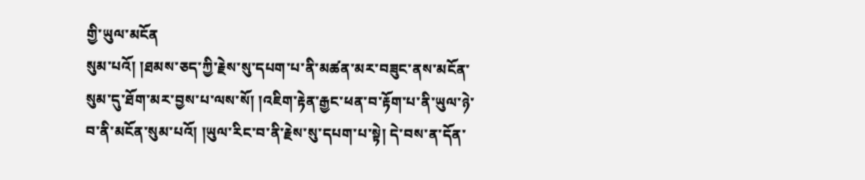གྱི་ཡུལ་མངོན
སུམ་པའོ། །ཐམས་ཅད་ཀྱི་རྗེས་སུ་དཔག་པ་ནི་མཚན་མར་བཟུང་ནས་མངོན་སུམ་དུ་ཐོག་མར་བྱས་པ་ལས་སོ། །འཇིག་རྟེན་རྒྱང་ཕན་བ་རྟོག་པ་ནི་ཡུལ་ཉེ་བ་ནི་མངོན་སུམ་པའོ། །ཡུལ་རིང་བ་ནི་རྗེས་སུ་དཔག་པ་སྟེ། དེ་བས་ན་དོན་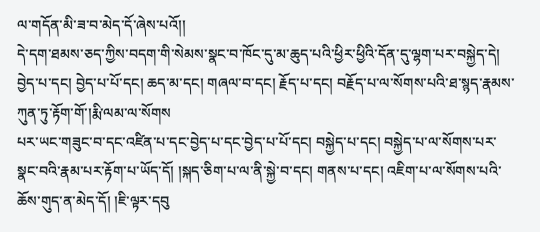ལ་གདོན་མི་ཟ་བ་མེད་དོ་ཞེས་པའོ།།
དེ་དག་ཐམས་ཅད་ཀྱིས་བདག་གི་སེམས་སྣང་བ་ཁོང་དུ་མ་ཆུད་པའི་ཕྱིར་ཕྱིའི་དོན་དུ་ལྷག་པར་བསྐྱེད་དེ། བྱེད་པ་དང། བྱེད་པ་པོ་དང། ཆད་མ་དང། གཞལ་བ་དང། རྗོད་པ་དང། བརྗོད་པ་ལ་སོགས་པའི་ཐ་སྙད་རྣམས་ཀུན་ཏུ་རྟོག་གོ་།རྨི་ལམ་ལ་སོགས
པར་ཡང་གཟུང་བ་དང་འཛིན་པ་དང་བྱེད་པ་དང་བྱེད་པ་པོ་དང། བསྐྱེད་པ་དང། བསྐྱེད་པ་ལ་སོགས་པར་སྣང་བའི་རྣམ་པར་རྟོག་པ་ཡོད་དོ། །སྐད་ཅིག་པ་ལ་ནི་སྐྱེ་བ་དང། གནས་པ་དང། འཇིག་པ་ལ་སོགས་པའི་ཆོས་གུད་ན་མེད་དོ། །ཇི་ལྟར་དབུ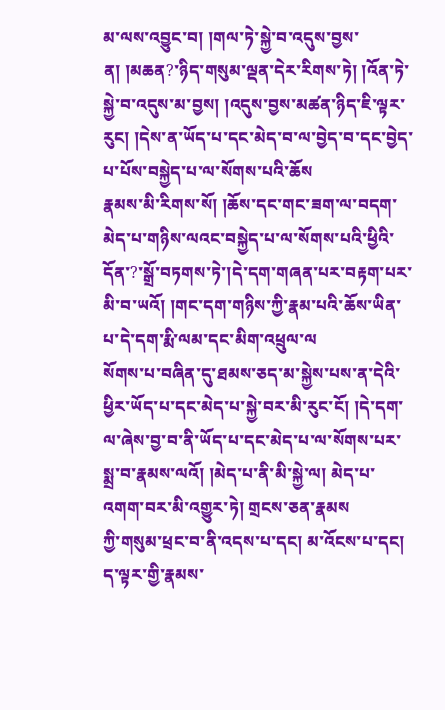མ་ལས་འབྱུང་བ། །གལ་ཏེ་སྐྱེ་བ་འདུས་བྱས་ན། །མཆན?་ཉིད་གསུམ་ལྡན་དེར་རིགས་ཏེ། །འོན་ཏེ་སྐྱེ་བ་འདུས་མ་བྱས། །འདུས་བྱས་མཚན་ཉིད་ཇི་ལྟར་རུང། །དེས་ན་ཡོད་པ་དང་མེད་བ་ལ་བྱེད་བ་དང་བྱེད་པ་པོས་བསྐྱེད་པ་ལ་སོགས་པའི་ཆོས
རྣམས་མི་རིགས་སོ། །ཆོས་དང་གང་ཟག་ལ་བདག་མེད་པ་གཉིས་ལའང་བསྐྱེད་པ་ལ་སོགས་པའི་ཕྱིའི་དོན་?་སྒྲོ་བཏགས་ཏེ་།དེ་དག་གཞན་པར་བརྟག་པར་མི་བ་ཡའོ། །གང་དག་གཉིས་ཀྱི་རྣམ་པའི་ཆོས་ཡིན་པ་དེ་དག་རྨི་ལམ་དང་མིག་འཕྲུལ་ལ
སོགས་པ་བཞིན་དུ་ཐམས་ཅད་མ་སྐྱེས་པས་ན་དེའི་ཕྱིར་ཡོད་པ་དང་མེད་པ་སྐྱེ་བར་མི་རུང་ངོ། །དེ་དག་ལ་ཞེས་བྱ་བ་ནི་ཡོད་པ་དང་མེད་པ་ལ་སོགས་པར་སྨྲ་བ་རྣམས་ལའོ། །མེད་པ་ནི་མི་སྐྱེ་ལ། མེད་པ་འགག་བར་མི་འགྱུར་ཏེ། གྲངས་ཅན་རྣམས
ཀྱི་གསུམ་ཕྲང་བ་ནི་འདས་པ་དང། མ་འོངས་པ་དང། ད་ལྟར་གྱི་རྣམས་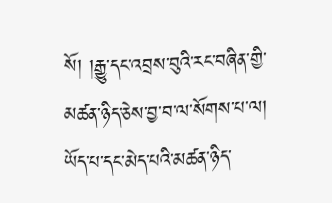སོ། །རྒྱུ་དང་འབྲས་བུའི་རང་བཞིན་གྱི་མཚན་ཉིད་ཅེས་བྱ་བ་ལ་སོགས་པ་ལ། ཡོད་པ་དང་མེད་པའི་མཚན་ཉིད་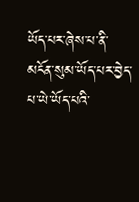ཡོད་པར་ཞེས་པ་ནི་མངོན་སུམ་ཡོད་པར་བྱེད་པ་ཡེ་ཡོད་པའི་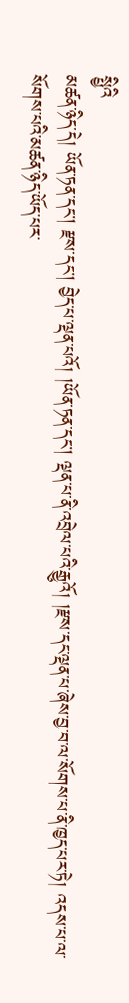སྤྱིའི
མཚན་ཉིད་དེ། ཡོན་ཏན་དང། རྫས་དང། བྱེད་པ་ལྡན་པའོ། །ཡོན་ཏན་དང། ལྡན་པ་ནི་འབྲེལ་པའི་རྒྱུའོ། །རྫས་དང་ལྡན་པ་ཞེས་བྱ་བ་ལ་སོགས་པ་ནི་ཁྱད་པར་ཏེ། འདས་པ་ལ་སོགས་པའི་མཚན་ཉིད་ཡོད་པར་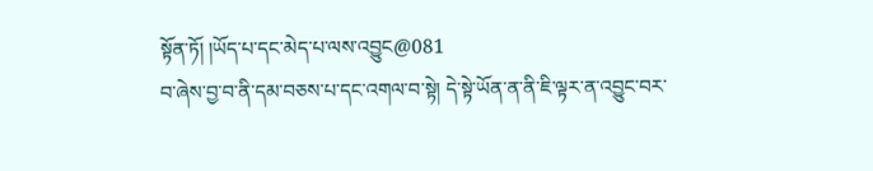སྟོན་ཏོ། །ཡོད་པ་དང་མེད་པ་ལས་འབྱུང@081
བ་ཞེས་བྱ་བ་ནི་དམ་བཅས་པ་དང་འགལ་བ་སྟེ། དེ་སྟེ་ཡོན་ན་ནི་ཇི་ལྟར་ན་འབྱུང་བར་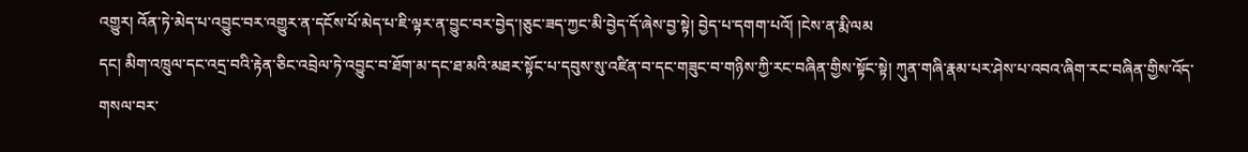འགྱུར། འོན་ཏེ་མེད་པ་འབྱུང་བར་འགྱུར་ན་དངོས་པོ་མེད་པ་ཇི་ལྟར་ན་བྱུང་བར་བྱེད་།ཅུང་ཟད་ཀྱང་མི་བྱེད་དོ་ཞེས་བྱ་སྟེ། བྱེད་པ་དགག་པའོ། །ངེས་ན་རྨི་ལམ
དང། མིག་འཁྲུལ་དང་འདྲ་བའི་རྟེན་ཅིང་འབྲེལ་ཏེ་འབྱུང་བ་ཐོག་མ་དང་ཐ་མའི་མཐར་སྟོང་པ་དབུས་སུ་འཛིན་བ་དང་གཟུང་བ་གཉིས་ཀྱི་རང་བཞིན་གྱིས་སྟོང་སྟེ། ཀུན་གཞི་རྣམ་པར་ཤེས་པ་འབའ་ཞིག་རང་བཞིན་གྱིས་འོད་གསལ་བར་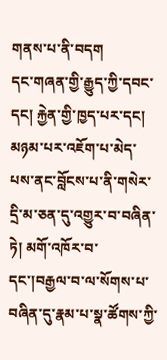གནས་པ་ནི་བདག
དང་གཞན་གྱི་རྒྱུད་ཀྱི་དབང་དང། རྐྱེན་གྱི་ཁྱད་པར་དང། མཉམ་པར་འཇོག་པ་མེད་པས་ནང་བློངས་པ་ནི་གསེར་དྲི་མ་ཅན་དུ་འགྱུར་བ་བཞིན་ཏེ། མགོ་འཁོར་བ་དང་།བརྒྱལ་བ་ལ་སོགས་པ་བཞིན་དུ་རྣམ་པ་སྣ་ཚོགས་ཀྱི་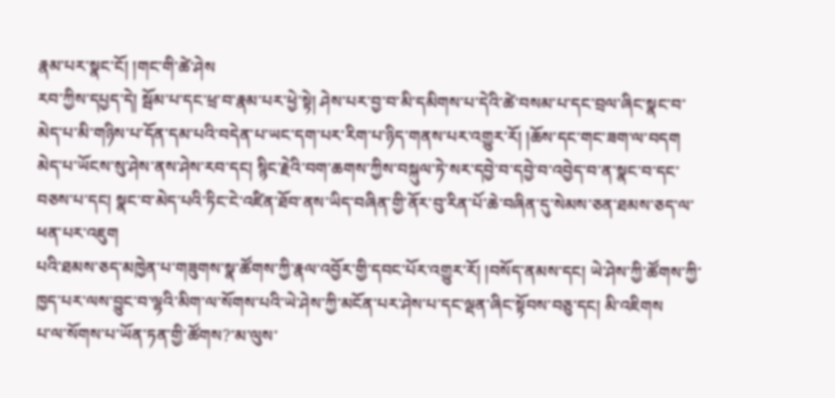རྣམ་པར་སྣང་ངོ། །གང་གི་ཚེ་ཤེས
རབ་ཀྱིས་དཔྱད་དེ། སྦོམ་པ་དང་ཕྲ་བ་རྣམ་པར་ཕྱེ་སྟེ། ཤེས་པར་བྱ་བ་མི་དམིགས་པ་དེའི་ཚེ་བསམ་པ་དང་བྲལ་ཞིང་སྣང་བ་མེད་པ་མི་གཉིས་པ་དོན་དམ་པའི་བདེན་པ་ཡང་དག་པར་རིག་པ་ཉིད་གནས་པར་འགྱུར་རོ། །ཆོས་དང་གང་ཟག་ལ་བདག
མེད་པ་ཡོངས་སུ་ཤེས་ནས་ཤེས་རབ་དང། སྙིང་རྗེའི་བག་ཆགས་ཀྱིས་བསྐུལ་ཏེ་སར་དབྱེ་བ་དབྱེ་བ་འབྱེད་བ་ན་སྣང་བ་དང་བཅས་པ་དང། སྣང་བ་མེད་པའི་ཏིང་ངེ་འཛིན་ཐོབ་ནས་ཡིད་བཞིན་གྱི་ནོར་བུ་རིན་པོ་ཆེ་བཞིན་དུ་སེམས་ཅན་ཐམས་ཅད་ལ་ཕན་པར་འཇུག
པའི་ཐམས་ཅད་མཁྱེན་པ་གཟུགས་སྣ་ཚོགས་ཀྱི་རྣལ་འབྱོར་གྱི་དབང་པོར་འགྱུར་རོ། །བསོད་ནམས་དང། ཡེ་ཤེས་ཀྱི་ཚོགས་ཀྱི་ཁྱད་པར་ལས་བྱུང་བ་ལྷའི་མིག་ལ་སོགས་པའི་ཡེ་ཤེས་ཀྱི་མངོན་པར་ཤེས་པ་དང་ལྡན་ཞིང་སྟོབས་བཅུ་དང། མི་འཇིགས
པ་ལ་སོགས་པ་ཡོན་ཏན་གྱི་ཚོགས?་མ་ལུས་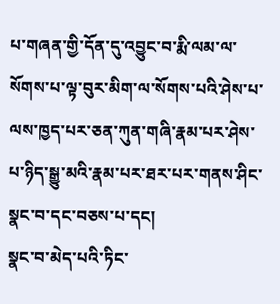པ་གཞན་གྱི་དོན་དུ་འབྱུང་བ་རྨི་ལམ་ལ་སོགས་པ་ལྟ་བུར་མིག་ལ་སོགས་པའི་ཤེས་པ་ལས་ཁྱད་པར་ཅན་ཀུན་གཞི་རྣམ་པར་ཤེས་པ་ཉིད་སྒྱུ་མའི་རྣམ་པར་ཐར་པར་གནས་ཤིང་སྣང་བ་དང་བཅས་པ་དང།
སྣང་བ་མེད་པའི་ཏིང་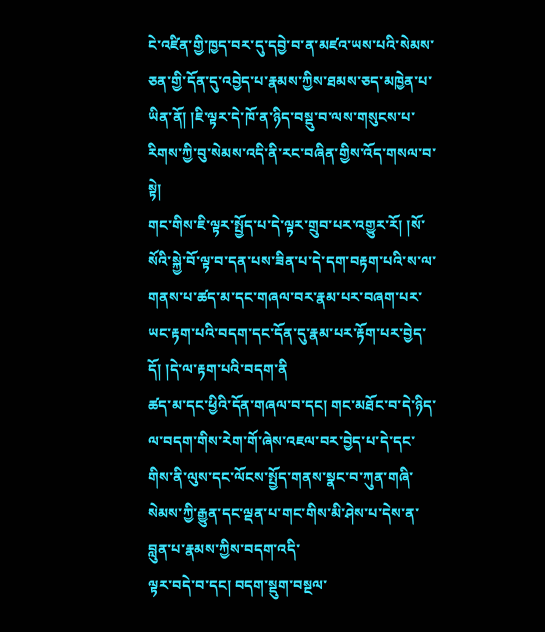ངེ་འཛིན་གྱི་ཁྱད་བར་དུ་དབྱེ་བ་ན་མཛའ་ཡས་པའི་སེམས་ཅན་གྱི་དོན་དུ་འབྱེད་པ་རྣམས་ཀྱིས་ཐམས་ཅད་མཁྱེན་པ་ཡིན་ནོ། །ཇི་ལྟར་དེ་ཁོ་ན་ཉིད་བསྡུ་བ་ལས་གསུངས་པ་རིགས་ཀྱི་བུ་སེམས་འདི་ནི་རང་བཞིན་གྱིས་འོད་གསལ་བ་སྟེ།
གང་གིས་ཇི་ལྟར་སྤྱོད་པ་དེ་ལྟར་གྲུབ་པར་འགྱུར་རོ། །སོ་སོའི་སྐྱེ་བོ་ལྟ་བ་དན་པས་ཟིན་པ་དེ་དག་བརྟག་པའི་ས་ལ་གནས་པ་ཚད་མ་དང་གཞལ་བར་རྣམ་པར་བཞག་པར་ཡང་རྟག་པའི་བདག་དང་དོན་དུ་རྣམ་པར་རྟོག་པར་བྱེད་དོ། །དེ་ལ་རྟག་པའི་བདག་ནི
ཚད་མ་དང་ཕྱིའི་དོན་གཞལ་བ་དང། གང་མཐོང་བ་དེ་ཉིད་ལ་བདག་གིས་རེག་གོ་ཞེས་འཇལ་བར་བྱེད་པ་དེ་དང་གིས་ནི་ལུས་དང་ལོངས་སྤྱོད་གནས་སྣང་བ་ཀུན་གཞི་སེམས་ཀྱི་རྒྱུན་དང་ལྡན་པ་གང་གིས་མི་ཤེས་པ་དེས་ན་བླུན་པ་རྣམས་ཀྱིས་བདག་འདི་
ལྟར་བདེ་བ་དང། བདག་སྡུག་བསྔལ་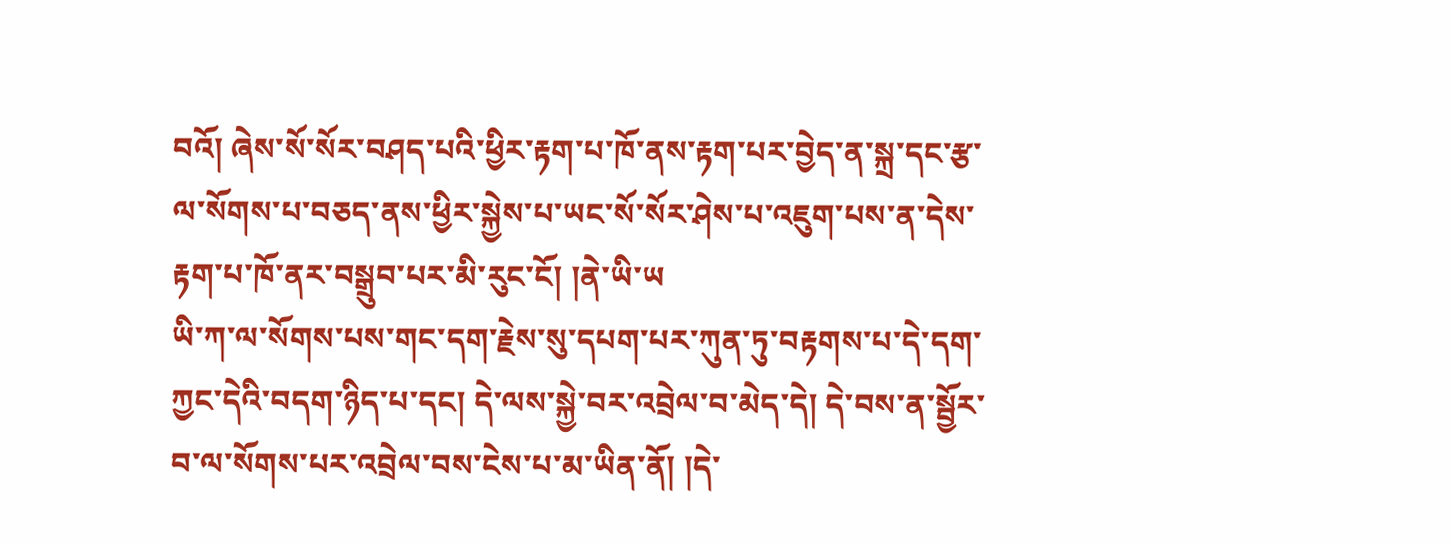བའོ། ཞེས་སོ་སོར་བཤད་པའི་ཕྱིར་རྟག་པ་ཁོ་ནས་རྟག་པར་བྱེད་ན་སྐྲ་དང་རྩ་ལ་སོགས་པ་བཅད་ནས་ཕྱིར་སྐྱེས་པ་ཡང་སོ་སོར་ཤེས་པ་འཇུག་པས་ན་དེས་རྟག་པ་ཁོ་ནར་བསྒྲུབ་པར་མི་རུང་ངོ། །ནེ་ཡི་ཡ
ཡི་ཀ་ལ་སོགས་པས་གང་དག་རྗེས་སུ་དཔག་པར་ཀུན་ཏུ་བརྟགས་པ་དེ་དག་ཀྱང་དེའི་བདག་ཉིད་པ་དང། དེ་ལས་སྐྱེ་བར་འབྲེལ་བ་མེད་དེ། དེ་བས་ན་སྦྱོར་བ་ལ་སོགས་པར་འབྲེལ་བས་ངེས་པ་མ་ཡིན་ནོ། །དེ་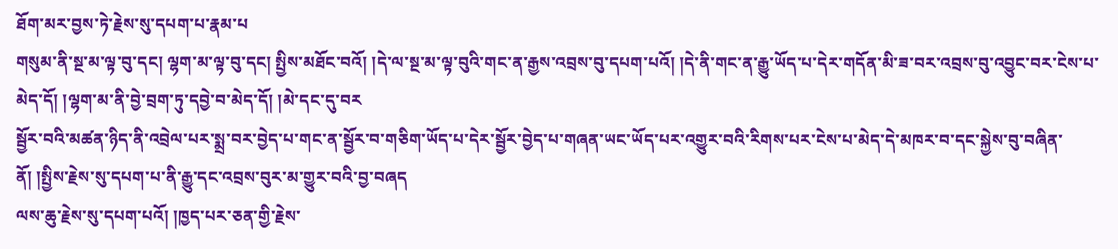ཐོག་མར་བྱས་ཏེ་རྗེས་སུ་དཔག་པ་རྣམ་པ
གསུམ་ནི་སྔ་མ་ལྟ་བུ་དང། ལྷག་མ་ལྟ་བུ་དང། སྤྱིས་མཐོང་བའོ། །དེ་ལ་སྔ་མ་ལྟ་བུའི་གང་ན་རྒྱས་འབྲས་བུ་དཔག་པའོ། །དེ་ནི་གང་ན་རྒྱུ་ཡོད་པ་དེར་གདོན་མི་ཟ་བར་འབྲས་བུ་འབྱུང་བར་ངེས་པ་མེད་དོ། །ལྷག་མ་ནི་བྱེ་བྲག་ཏུ་དབྱེ་བ་མེད་དོ། །མེ་དང་དུ་བར
སྦྱོར་བའི་མཚན་ཉིད་ནི་འབྲེལ་པར་སྨྲ་བར་བྱེད་པ་གང་ན་སྦྱོར་བ་གཅིག་ཡོད་པ་དེར་སྦྱོར་བྱེད་པ་གཞན་ཡང་ཡོད་པར་འགྱུར་བའི་རིགས་པར་ངེས་པ་མེད་དེ་མཁར་བ་དང་སྐྱེས་བུ་བཞིན་ནོ། །སྤྱིས་རྗེས་སུ་དཔག་པ་ནི་རྒྱུ་དང་འབྲས་བུར་མ་གྱུར་བའི་བྱ་བཞད
ལས་ཆུ་རྗེས་སུ་དཔག་པའོ། །ཁྱད་པར་ཅན་གྱི་རྗེས་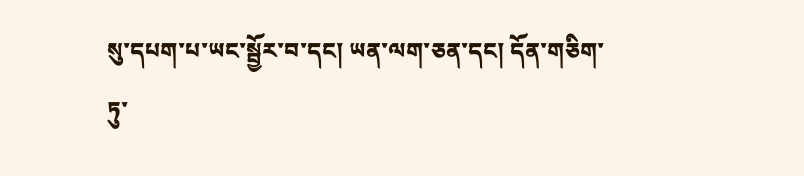སུ་དཔག་པ་ཡང་སྦྱོར་བ་དང། ཡན་ལག་ཅན་དང། དོན་གཅིག་ཏུ་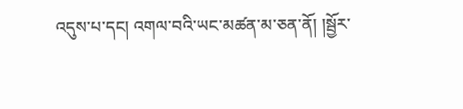འདུས་པ་དང། འགལ་བའི་ཡང་མཚན་མ་ཅན་ནོ། །སྦྱོར་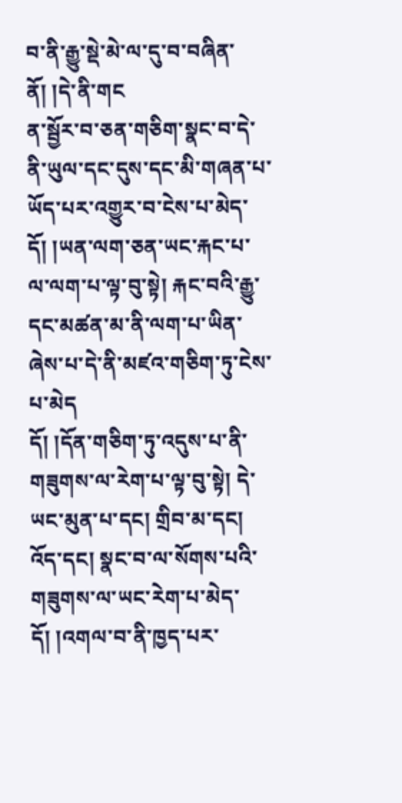བ་ནི་རྒྱུ་སྡེ་མེ་ལ་དུ་བ་བཞིན་ནོ། །དེ་ནི་གང
ན་སྦྱོར་བ་ཅན་གཅིག་སྣང་བ་དེ་ནི་ཡུལ་དང་དུས་དང་མི་གཞན་པ་ཡོད་པར་འགྱུར་བ་ངེས་པ་མེད་དོ། །ཡན་ལག་ཅན་ཡང་རྐང་པ་ལ་ལག་པ་ལྟ་བུ་སྟེ། རྐང་བའི་རྒྱུ་དང་མཚན་མ་ནི་ལག་པ་ཡིན་ཞེས་པ་དེ་ནི་མཛའ་གཅིག་ཏུ་ངེས་པ་མེད
དོ། །དོན་གཅིག་ཏུ་འདུས་པ་ནི་གཟུགས་ལ་རེག་པ་ལྟ་བུ་སྟེ། དེ་ཡང་མུན་པ་དང། གྲིབ་མ་དང། འོད་དང། སྣང་བ་ལ་སོགས་པའི་གཟུགས་ལ་ཡང་རེག་པ་མེད་དོ། །འགལ་བ་ནི་ཁྱད་པར་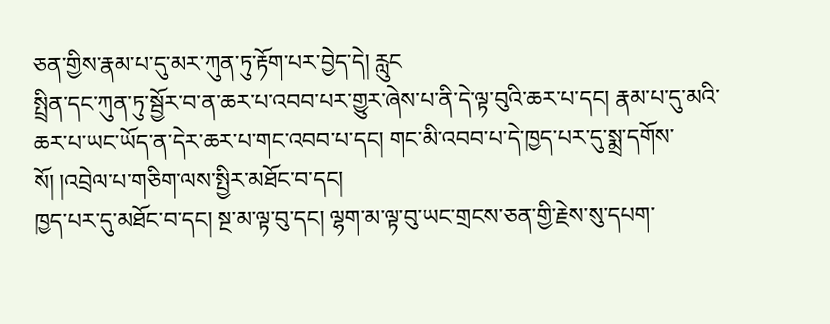ཅན་གྱིས་རྣམ་པ་དུ་མར་ཀུན་ཏུ་རྟོག་པར་བྱེད་དེ། རླུང
སྤྲིན་དང་ཀུན་ཏུ་སྦྱོར་བ་ན་ཆར་པ་འབབ་པར་གྱུར་ཞེས་པ་ནི་དེ་ལྟ་བུའི་ཆར་པ་དང། རྣམ་པ་དུ་མའི་ཆར་པ་ཡང་ཡོད་ན་དེར་ཆར་པ་གང་འབབ་པ་དང། གང་མི་འབབ་པ་དེ་ཁྱད་པར་དུ་སྨྲ་དགོས་སོ། །འབྲེལ་པ་གཅིག་ལས་སྤྱིར་མཐོང་བ་དང།
ཁྱད་པར་དུ་མཐོང་བ་དང། སྔ་མ་ལྟ་བུ་དང། ལྷག་མ་ལྟ་བུ་ཡང་གྲངས་ཅན་གྱི་རྗེས་སུ་དཔག་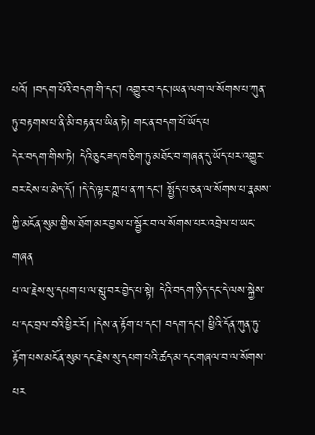པའོ། །བདག་པོའི་བདག་གི་དང། འགྱུར་བ་དང་།ཡན་ལག་ལ་སོགས་པ་ཀུན་ཏུ་བརྟགས་པ་ནི་མི་བརྟན་པ་ཡིན་ཏེ། གང་ན་བདག་པོ་ཡོད་པ
དེར་བདག་གིས་ཏེ། དེའི་ཅུང་ཟད་ཁ་ཅིག་ཏུ་མཐོང་བ་གཞན་དུ་ཡོད་པར་འགྱུར་བར་ངེས་པ་མེད་དོ། །དེ་དེ་ལྟར་ཀྵ་པ་ན་ཀ་དང། སྤྱོད་པ་ཅན་ལ་སོགས་པ་རྣམས་ཀྱི་མངོན་སུམ་གྱིས་ཐོག་མར་བྱས་པ་སྦྱོར་བ་ལ་སོགས་པར་འབྲེལ་པ་ཡང་གཞན
པ་ལ་རྗེས་སུ་དཔག་པ་ལ་སླུ་བར་བྱེད་པ་སྟེ། དེའི་བདག་ཉིད་དང་དེ་ལས་སྐྱེས་པ་དང་བྲལ་བའི་ཕྱིར་རོ། །དེས་ན་རྟོག་པ་དང། བདག་དང། ཕྱིའི་དོན་ཀུན་ཏུ་རྟོག་པས་མངོན་སུམ་དང་རྗེས་སུ་དཔག་པའི་ཚད་མ་དང་གཞལ་བ་ལ་སོགས་པར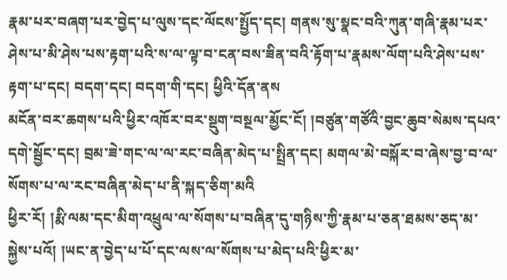རྣམ་པར་བཞག་པར་བྱེད་པ་ལུས་དང་ལོངས་སྤྱོད་དང། གནས་སུ་སྣང་བའི་ཀུན་གཞི་རྣམ་པར་ཤེས་པ་མི་ཤེས་པས་རྟག་པའི་ས་ལ་ལྟ་བ་ངན་བས་ཟིན་བའི་རྟོག་པ་རྣམས་ལོག་པའི་ཤེས་པས་རྟག་པ་དང། བདག་དང། བདག་གི་དང། ཕྱིའི་དོན་ནས
མངོན་བར་ཆགས་པའི་ཕྱིར་འཁོར་བར་སྡུག་བསྔལ་མྱོང་ངོ། །བཙུན་གཙོའི་བྱང་ཆུབ་སེམས་དཔའ་དགེ་སྦྱོང་དང། བྲམ་ཟེ་གང་ལ་ལ་རང་བཞིན་མེད་པ་སྤྲིན་དང། མགལ་མེ་བསྐོར་བ་ཞེས་བྱ་བ་ལ་སོགས་པ་ལ་རང་བཞིན་མེད་པ་ནི་སྐད་ཅིག་མའི
ཕྱིར་རོ། །རྨི་ལམ་དང་མིག་འཕྲུལ་ལ་སོགས་པ་བཞིན་དུ་གཉིས་ཀྱི་རྣམ་པ་ཅན་ཐམས་ཅད་མ་སྐྱེས་པའོ། །ཡང་ན་བྱེད་པ་པོ་དང་ལས་ལ་སོགས་པ་མེད་པའི་ཕྱིར་མ་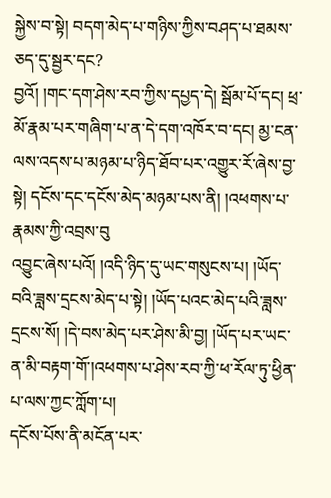སྐྱེས་བ་སྟེ། བདག་མེད་པ་གཉིས་ཀྱིས་བཤད་པ་ཐམས་ཅད་དུ་སྦྱར་དང?
བྱའོ། །གང་དག་ཤེས་རབ་ཀྱིས་དཔྱད་དེ། སྦོམ་པོ་དང། ཕྲ་མོ་རྣམ་པར་གཞིག་པ་ན་དེ་དག་འཁོར་བ་དང། མྱ་ངན་ལས་འདས་པ་མཉམ་པ་ཉིད་ཐོབ་པར་འགྱུར་རོ་ཞེས་བྱ་སྟེ། དངོས་དང་དངོས་མེད་མཉམ་པས་ནི། །འཕགས་པ་རྣམས་ཀྱི་འབྲས་བུ
འབྱུང་ཞེས་པའོ། །འདི་ཉིད་དུ་ཡང་གསུངས་པ། །ཡོད་བའི་ཟླས་དྲངས་མེད་པ་སྟེ། །ཡོད་པའང་མེད་པའི་ཟླས་དྲངས་སོ། །དེ་བས་མེད་པར་ཤེས་མི་བྱ། །ཡོད་པར་ཡང་ན་མི་བརྟག་གོ་།འཕགས་པ་ཤེས་རབ་ཀྱི་ཕ་རོལ་ཏུ་ཕྱིན་པ་ལས་ཀྱང་ཀློག་པ།
དངོས་པོས་ནི་མངོན་པར་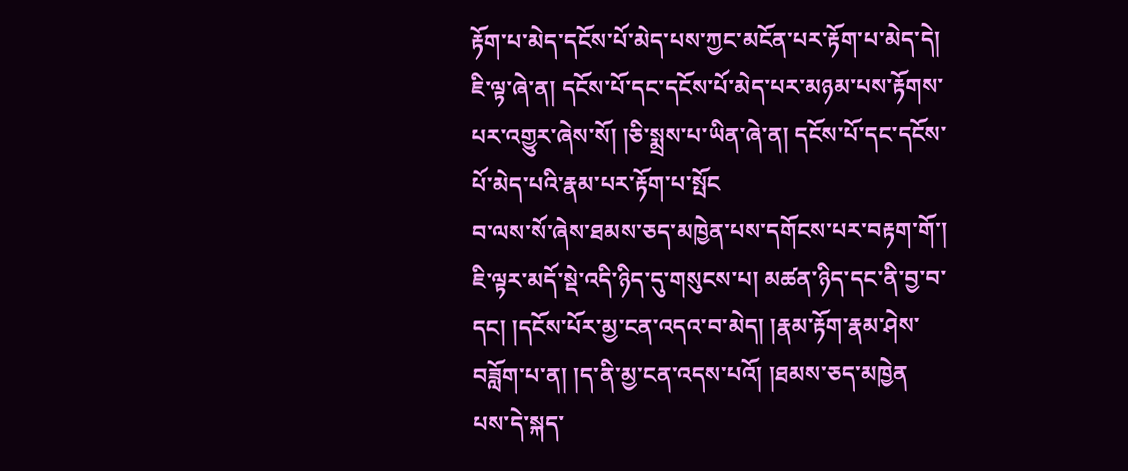རྟོག་པ་མེད་དངོས་པོ་མེད་པས་ཀྱང་མངོན་པར་རྟོག་པ་མེད་དེ། ཇི་ལྟ་ཞེ་ན། དངོས་པོ་དང་དངོས་པོ་མེད་པར་མཉམ་པས་རྟོགས་པར་འགྱུར་ཞེས་སོ། །ཅི་སྨྲས་པ་ཡིན་ཞེ་ན། དངོས་པོ་དང་དངོས་པོ་མེད་པའི་རྣམ་པར་རྟོག་པ་སྤོང
བ་ལས་སོ་ཞེས་ཐམས་ཅད་མཁྱེན་པས་དགོངས་པར་བརྟག་གོ་། ཇི་ལྟར་མདོ་སྡེ་འདི་ཉིད་དུ་གསུངས་པ། མཚན་ཉིད་དང་ནི་བྱ་བ་དང། །དངོས་པོར་མྱ་ངན་འདའ་བ་མེད། །རྣམ་རྟོག་རྣམ་ཤེས་བཟློག་པ་ན། །ད་ནི་མྱ་ངན་འདས་པའོ། །ཐམས་ཅད་མཁྱེན
པས་དེ་སྐད་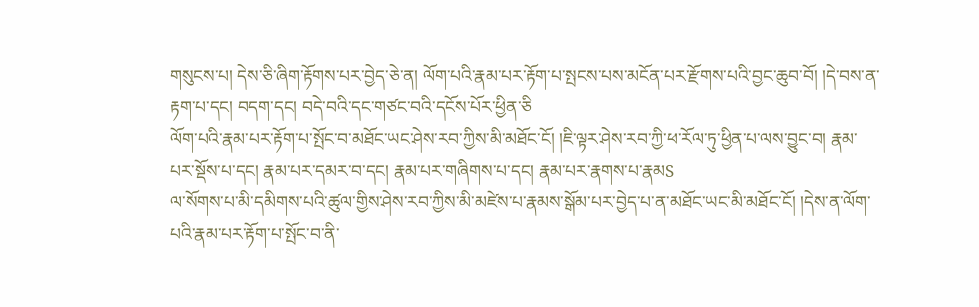གསུངས་པ། དེས་ཅི་ཞིག་རྟོགས་པར་བྱེད་ཅེ་ན། ལོག་པའི་རྣམ་པར་རྟོག་པ་སྤངས་པས་མངོན་པར་རྫོགས་པའི་བྱང་ཆུབ་བོ། །དེ་བས་ན་རྟག་པ་དང། བདག་དང། བདེ་བའི་དང་གཙང་བའི་དངོས་པོར་ཕྱིན་ཅི
ལོག་པའི་རྣམ་པར་རྟོག་པ་སྤོང་བ་མཐོང་ཡང་ཤེས་རབ་ཀྱིས་མི་མཐོང་ངོ། །ཇི་ལྟར་ཤེས་རབ་ཀྱི་ཕ་རོལ་ཏུ་ཕྱིན་པ་ལས་བྱུང་བ། རྣམ་པར་སྡོས་པ་དང། རྣམ་པར་དམར་བ་དང། རྣམ་པར་གཞིགས་པ་དང། རྣམ་པར་རྣགས་པ་རྣམS
ལ་སོགས་པ་མི་དམིགས་པའི་ཚུལ་གྱིས་ཤེས་རབ་ཀྱིས་མི་མཛེས་པ་རྣམས་སྒོམ་པར་བྱེད་པ་ན་མཐོང་ཡང་མི་མཐོང་ངོ། །དེས་ན་ལོག་པའི་རྣམ་པར་རྟོག་པ་སྤོང་བ་ནི་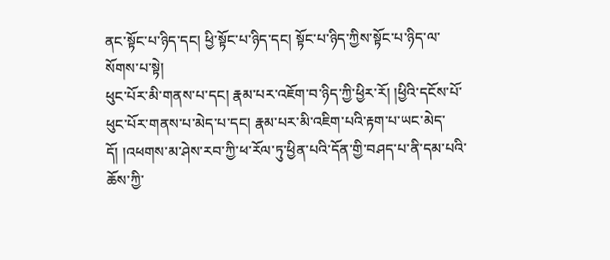ནང་སྟོང་པ་ཉིད་དང། ཕྱི་སྟོང་པ་ཉིད་དང། སྟོང་པ་ཉིད་ཀྱིས་སྟོང་པ་ཉིད་ལ་སོགས་པ་སྟེ།
ཕུང་པོར་མི་གནས་པ་དང། རྣམ་པར་འཇོག་བ་ཉིད་ཀྱི་ཕྱིར་རོ། །ཕྱིའི་དངོས་པོ་ཕུང་པོར་གནས་པ་མེད་པ་དང། རྣམ་པར་མི་འཇིག་པའི་རྟག་པ་ཡང་མེད་དོ། །འཕགས་མ་ཤེས་རབ་ཀྱི་ཕ་རོལ་ཏུ་ཕྱིན་པའི་དོན་གྱི་བཤད་པ་ནི་དམ་པའི་ཆོས་ཀྱི་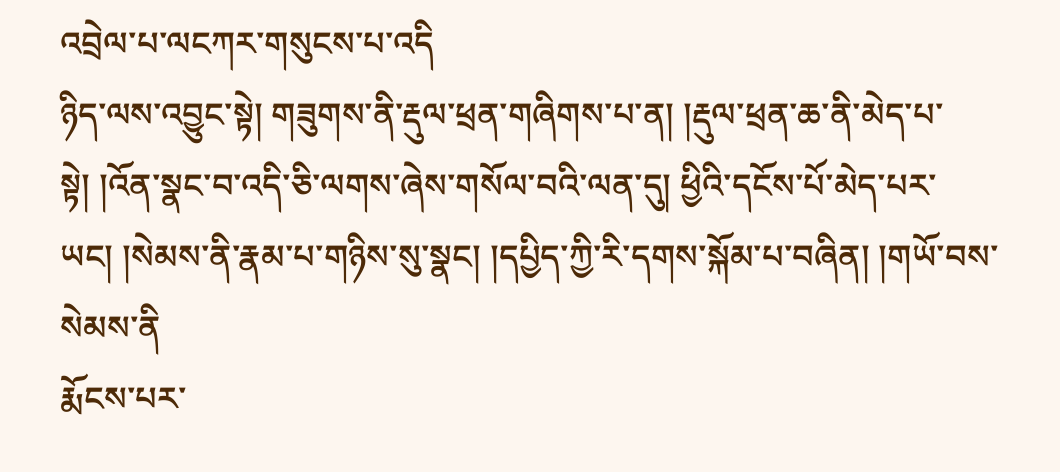འབྲེལ་པ་ལངཀར་གསུངས་པ་འདི
ཉིད་ལས་འབྱུང་སྟེ། གཟུགས་ནི་རྡུལ་ཕྲན་གཞིགས་པ་ན། །རྡུལ་ཕྲན་ཆ་ནི་མེད་པ་སྟེ། །འོན་སྣང་བ་འདི་ཅི་ལགས་ཞེས་གསོལ་བའི་ལན་དུ། ཕྱིའི་དངོས་པོ་མེད་པར་ཡང། །སེམས་ནི་རྣམ་པ་གཉིས་སུ་སྣང། །དཔྱིད་ཀྱི་རི་དགས་སྐོམ་པ་བཞིན། །གཡོ་བས་སེམས་ནི
རྨོངས་པར་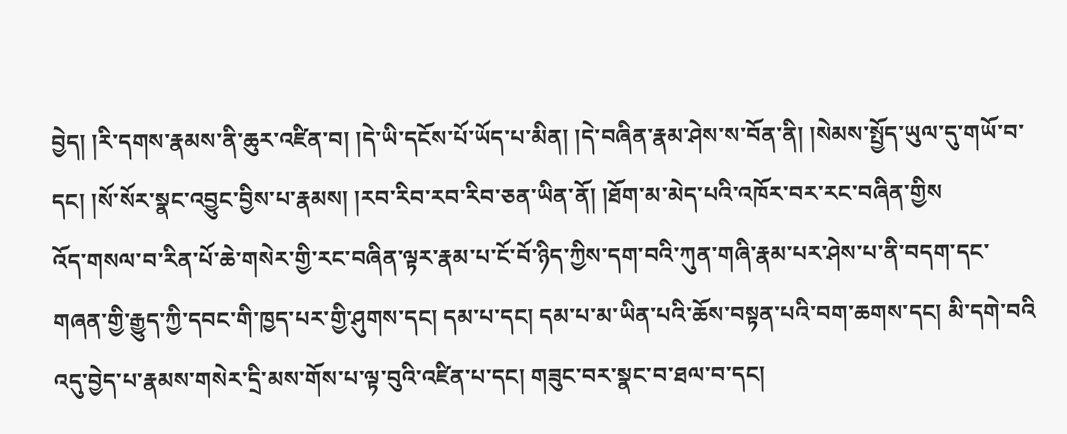བྱེད། །རི་དགས་རྣམས་ནི་ཆུར་འཛིན་བ། །དེ་ཡི་དངོས་པོ་ཡོད་པ་མིན། །དེ་བཞིན་རྣམ་ཤེས་ས་བོན་ནི། །སེམས་སྤྱོད་ཡུལ་དུ་གཡོ་བ་དང། །སོ་སོར་སྣང་འབྱུང་བྱིས་པ་རྣམས། །རབ་རིབ་རབ་རིབ་ཅན་ཡིན་ནོ། །ཐོག་མ་མེད་པའི་འཁོར་བར་རང་བཞིན་གྱིས
འོད་གསལ་བ་རིན་པོ་ཆེ་གསེར་གྱི་རང་བཞིན་ལྟར་རྣམ་པ་ངོ་བོ་ཉིད་ཀྱིས་དག་བའི་ཀུན་གཞི་རྣམ་པར་ཤེས་པ་ནི་བདག་དང་གཞན་གྱི་རྒྱུད་ཀྱི་དབང་གི་ཁྱད་པར་གྱི་ཤུགས་དང། དམ་པ་དང། དམ་པ་མ་ཡིན་པའི་ཆོས་བསྟན་པའི་བག་ཆགས་དང། མི་དགེ་བའི
འདུ་བྱེད་པ་རྣམས་གསེར་དྲི་མས་གོས་པ་ལྟ་བུའི་འཛིན་པ་དང། གཟུང་བར་སྣང་བ་ཐལ་བ་དང།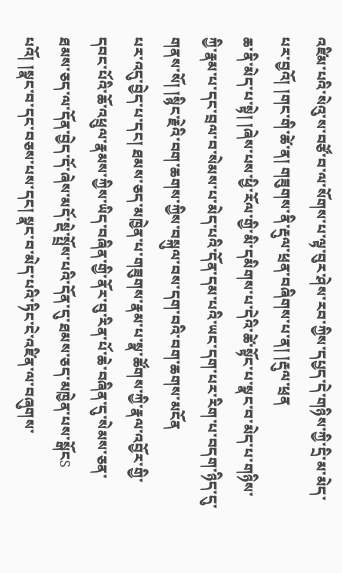འཛིམ་པའི་སེའུ་ས་བཙོ་བ་ལ་སོགས་པ་ལྟ་བུར་ཤེས་རབ་ཀྱིས་དཔྱད་དེ་གཉིས་ཀྱི་དྲི་མ་མེད་པར་བྱའོ། །གང་གི་ཚེ་ན། གཟུགས་ནི་རྡུལ་ཕྲན་བཞིགས་པ་ན། །རྡུལ་ཕྲན
ཆ་ནི་མེད་པ་སྟེ། །ཞེས་པས་ཕྱི་རོལ་གྱི་མི་དམིགས་པ་དེའི་ཚེ་སྟོང་པ་སྣང་བ་མེད་པ་གཉིས་ཀྱི་རྣམ་པ་དང་བྲལ་བ་སེམས་པ་མེད་པའི་དོན་དམ་པའི་ཡང་དག་པར་རིག་པ་བདག་ཉིད་དུ་གནས་སོ། །སྙིང་རྗེའི་བག་ཆགས་ཀྱིས་བསྐུལ་བས་དག་བའི་བག་ཆགས་མངོན
པར་འདུ་བྱེད་པ་དང། ཐམས་ཅད་མཁྱེན་པ་གཟུགས་རྣམ་པ་སྣ་ཚོགས་ཀྱི་རྣལ་འབྱོར་གྱི་དབང་པོའི་ཆོ་འཕྲུལ་རྣམས་ཀྱིས་ཡིད་བཞིན་གྱི་ནོར་བུ་རིན་པོ་ཆེ་བཞིན་དུ་སེམས་ཅན་ཐམས་ཅད་ལ་དོན་བྱེད་དོ་ཞེས་མདོ་སྡེ་སྤྲོས་པའི་དོན་དུ་ཐམས་ཅད་མཁྱེན་པས་སྒོངS
པའོ། །སྣང་བ་དང་བཅས་པས་དང། སྣང་བ་མེད་པའི་ཏིང་ངེ་འཛིན་ལ་བཞུགས་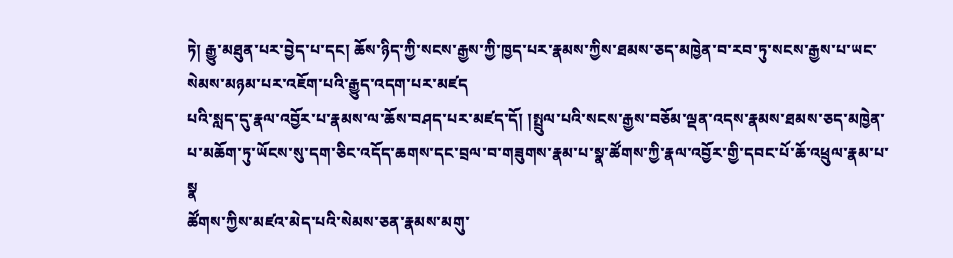ཏེ། རྒྱུ་མཐུན་པར་བྱེད་པ་དང། ཆོས་ཉིད་ཀྱི་སངས་རྒྱས་ཀྱི་ཁྱད་པར་རྣམས་ཀྱིས་ཐམས་ཅད་མཁྱེན་བ་རབ་ཏུ་སངས་རྒྱས་པ་ཡང་སེམས་མཉམ་པར་འཇོག་པའི་རྒྱུད་འདག་པར་མཛད
པའི་སླད་དུ་རྣལ་འབྱོར་པ་རྣམས་ལ་ཆོས་བཤད་པར་མཛད་དོ། །སྤྲུལ་པའི་སངས་རྒྱས་བཅོམ་ལྡན་འདས་རྣམས་ཐམས་ཅད་མཁྱེན་པ་མཆོག་ཏུ་ཡོངས་སུ་དག་ཅིང་འདོད་ཆགས་དང་བྲལ་བ་གཟུགས་རྣམ་པ་སྣ་ཚོགས་ཀྱི་རྣལ་འབྱོར་གྱི་དབང་པོ་ཆོ་འཕྲུལ་རྣམ་པ་སྣ
ཚོགས་ཀྱིས་མཛའ་མེད་པའི་སེམས་ཅན་རྣམས་མགུ་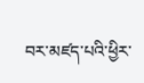བར་མཛད་པའི་ཕྱིར་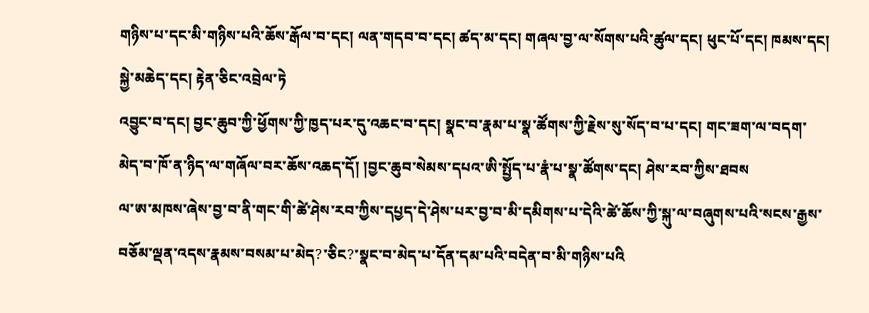གཉིས་པ་དང་མི་གཉིས་པའི་ཆོས་རྒོལ་བ་དང། ལན་གདབ་བ་དང། ཚད་མ་དང། གཞལ་བྱ་ལ་སོགས་པའི་ཚུལ་དང། ཕུང་པོ་དང། ཁམས་དང། སྐྱེ་མཆེད་དང། རྟེན་ཅིང་འབྲེལ་ཏེ
འབྱུང་བ་དང། བྱང་ཆུབ་ཀྱི་ཕྱོགས་ཀྱི་ཁྱད་པར་དུ་འཆང་བ་དང། སྣང་བ་རྣམ་པ་སྣ་ཚོགས་ཀྱི་རྗེས་སུ་སོད་བ་པ་དང། གང་ཟག་ལ་བདག་མེད་བ་ཁོ་ན་ཉིད་ལ་གཞོལ་བར་ཆོས་འཆད་དོ། །བྱང་ཆུབ་སེམས་དཔའ་ཨི་སྤྱོད་པ་རྣཾ་པ་སྣ་ཚོགས་དང། ཤེས་རབ་ཀྱིས་ཐབས
ལ་ཨ་མཁས་ཞེས་བྱ་བ་ནི་གང་གི་ཚེ་ཤེས་རབ་ཀྱིས་དཔྱད་དེ་ཤེས་པར་བྱ་བ་མི་དམིགས་པ་དེའི་ཚེ་ཆོས་ཀྱི་སྐུ་ལ་བཞུགས་པའི་སངས་རྒྱས་བཅོམ་ལྡན་འདས་རྣམས་བསམ་པ་མེད?་ཅིང?་སྣང་བ་མེད་པ་དོན་དམ་པའི་བདེན་བ་མི་གཉིས་པའི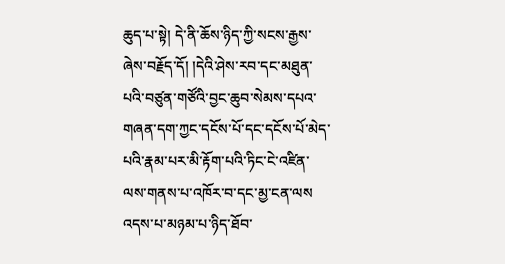ཆུད་པ་སྟེ། དེ་ནི་ཆོས་ཉིད་ཀྱི་སངས་རྒྱས་ཞེས་བརྗོད་དོ། །དེའི་ཤེས་རབ་དང་མཐུན་པའི་བཙུན་གཙོའི་བྱང་ཆུབ་སེམས་དཔའ་གཞན་དག་ཀྱང་དངོས་པོ་དང་དངོས་པོ་མེད་པའི་རྣམ་པར་མི་རྟོག་པའི་ཏིང་ངེ་འཛིན་ལས་གནས་པ་འཁོར་བ་དང་མྱ་ངན་ལས
འདས་པ་མཉམ་པ་ཉིད་ཐོབ་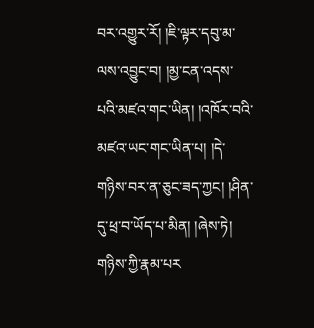བར་འགྱུར་རོ། །ཇི་ལྟར་དབུ་མ་ལས་འབྱུང་བ། །མྱ་ངན་འདས་པའི་མཛའ་གང་ཡིན། །འཁོར་བའི་མཛའ་ཡང་གང་ཡིན་པ། །དེ་གཉིས་བར་ན་ཅུང་ཟད་ཀྱང། །ཤིན་དུ་ཕྲ་བ་ཡོད་པ་མིན། །ཞེས་ཏེ། གཉིས་ཀྱི་རྣམ་པར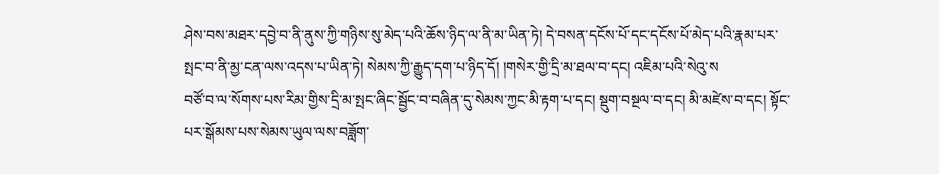ཤེས་བས་མཐར་དབྱེ་བ་ནི་ནུས་ཀྱི་གཉིས་སུ་མེད་པའི་ཆོས་ཉིད་ལ་ནི་མ་ཡིན་ཏེ། དེ་བསན་དངོས་པོ་དང་དངོས་པོ་མེད་པའི་རྣམ་པར་སྤང་བ་ནི་མྱ་ངན་ལས་འདས་པ་ཡིན་ཏེ། སེམས་ཀྱི་རྒྱུད་དག་པ་ཉིད་དོ། །གསེར་གྱི་དྲི་མ་ཐལ་བ་དང། འཇིམ་པའི་སེའུ་ས
བཙོ་བ་ལ་སོགས་པས་རིམ་གྱིས་དྲི་མ་སྤང་ཞིང་སྦྱོང་བ་བཞིན་དུ་སེམས་ཀྱང་མི་རྟག་པ་དང། སྡུག་བསྔལ་བ་དང། མི་མཛེས་བ་དང། སྟོང་པར་སྒོམས་པས་སེམས་ཡུལ་ལས་བཟློག་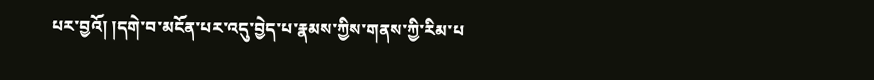པར་བྱའོ། །དགེ་བ་མངོན་པར་འདུ་བྱེད་པ་རྣམས་ཀྱིས་གནས་ཀྱི་རིམ་པ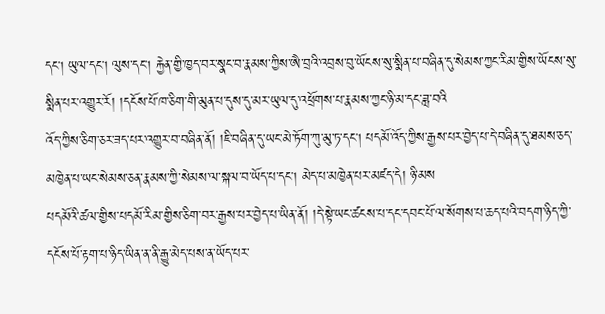དང། ཡུལ་དང། ལུས་དང། རྐྱེན་གྱི་ཁྱད་བར་སྣང་བ་རྣམས་ཀྱིས་ཨཻ་བྲའི་འབྲས་བུ་ཡོངས་སུ་སྨིན་པ་བཞིན་དུ་སེམས་ཀྱང་རིམ་གྱིས་ཡོངས་སུ་སྨིན་པར་འགྱུར་རོ། །དངོས་པོ་ཁ་ཅིག་གི་མུན་པ་དུས་དུ་མར་ཡུལ་དུ་འཕྲོགས་པ་རྣམས་ཀྱང་ཉི་མ་དང་ཟླ་བའི
འོད་ཀྱིས་ཅིག་ཅར་ཟད་པར་འགྱུར་བ་བཞིན་ནོ། །ཇི་བཞིན་དུ་ཡང་མེ་ཏོག་ཀུ་མུ་ཏ་དང། པདམོ་འོད་ཀྱིས་རྒྱས་པར་བྱེད་པ་དེ་བཞིན་དུ་ཐམས་ཅད་མཁྱེན་པ་ཡང་སེམས་ཅན་རྣམས་ཀྱི་སེམས་ལ་སྐལ་བ་ཡོད་པ་དང། མེད་པ་མཁྱེན་པར་མཛད་དེ། ཉི་མས
པདམོའི་ཚལ་གྱིས་པདམོ་རིམ་གྱིས་ཅིག་བར་རྒྱས་པར་བྱེད་པ་ཡིན་ནོ། །དེ་སྟེ་ཡང་ཚངས་པ་དང་དབང་པོ་ལ་སོགས་པ་ཆད་པའི་བདག་ཉིད་ཀྱི་དངོས་པོ་རྟག་པ་ཉིད་ཡིན་ན་ནི་རྒྱུ་མེད་པས་ན་ཡོད་པར་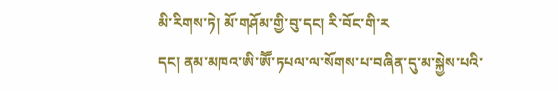མི་རིགས་ཏེ། མོ་གཤོམ་གྱི་བུ་དང། རི་བོང་གི་ར
དང། ནམ་མཁའ་ཨི་ཨཽ་ཏཔལ་ལ་སོགས་པ་བཞིན་དུ་མ་སྐྱེས་པའི་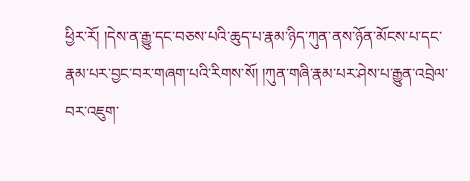ཕྱིར་རོ། །དེས་ན་རྒྱུ་དང་བཅས་པའི་ཆུད་པ་རྣམ་ཉིད་ཀུན་ནས་ཉོན་མོངས་པ་དང་རྣམ་པར་བྱང་བར་གཞག་པའི་རིགས་སོ། །ཀུན་གཞི་རྣམ་པར་ཤེས་པ་རྒྱུན་འབྲེལ་བར་འཇུག་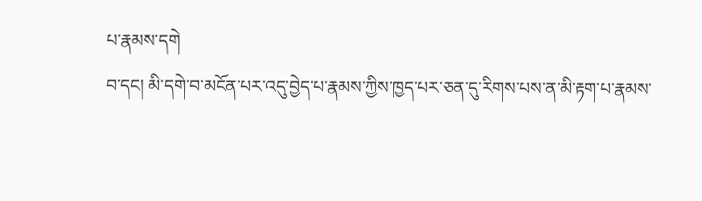པ་རྣམས་དགེ
བ་དང། མི་དགེ་བ་མངོན་པར་འདུ་བྱེད་པ་རྣམས་ཀྱིས་ཁྱད་པར་ཅན་དུ་རིགས་པས་ན་མི་རྟག་པ་རྣམས་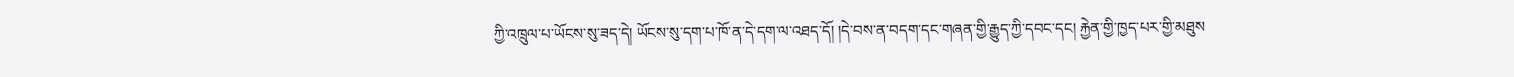ཀྱི་འཁྲུལ་པ་ཡོངས་སུ་ཟད་དེ། ཡོངས་སུ་དག་པ་ཁོ་ན་དེ་དག་ལ་འཐད་དོ། །དེ་བས་ན་བདག་དང་གཞན་གྱི་རྒྱུད་ཀྱི་དབང་དང། རྐྱེན་གྱི་ཁྱད་པར་གྱི་མཐུས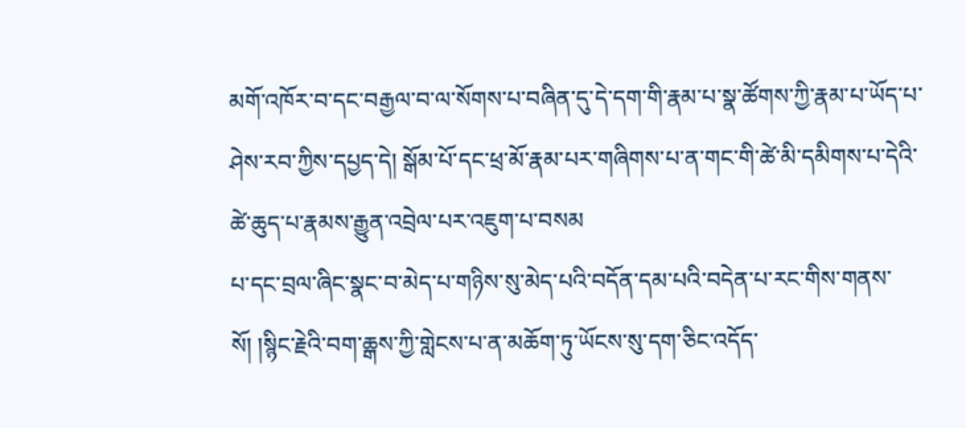མགོ་འཁོར་བ་དང་བརྒྱལ་བ་ལ་སོགས་པ་བཞིན་དུ་དེ་དག་གི་རྣམ་པ་སྣ་ཚོགས་ཀྱི་རྣམ་པ་ཡོད་པ་ཤེས་རབ་ཀྱིས་དཔྱད་དེ། སྒོམ་པོ་དང་ཕྲ་མོ་རྣམ་པར་གཞིགས་པ་ན་གང་གི་ཚེ་མི་དམིགས་པ་དེའི་ཚེ་ཆུད་པ་རྣམས་རྒྱུན་འབྲེལ་པར་འཇུག་པ་བསམ
པ་དང་བྲལ་ཞིང་སྣང་བ་མེད་པ་གཉིས་སུ་མེད་པའི་བདོན་དམ་པའི་བདེན་པ་རང་གིས་གནས་སོ། །སྙིང་རྗེའི་བག་ཆྒས་ཀྱི་གླེངས་པ་ན་མཆོག་ཏུ་ཡོངས་སུ་དག་ཅིང་འདོད་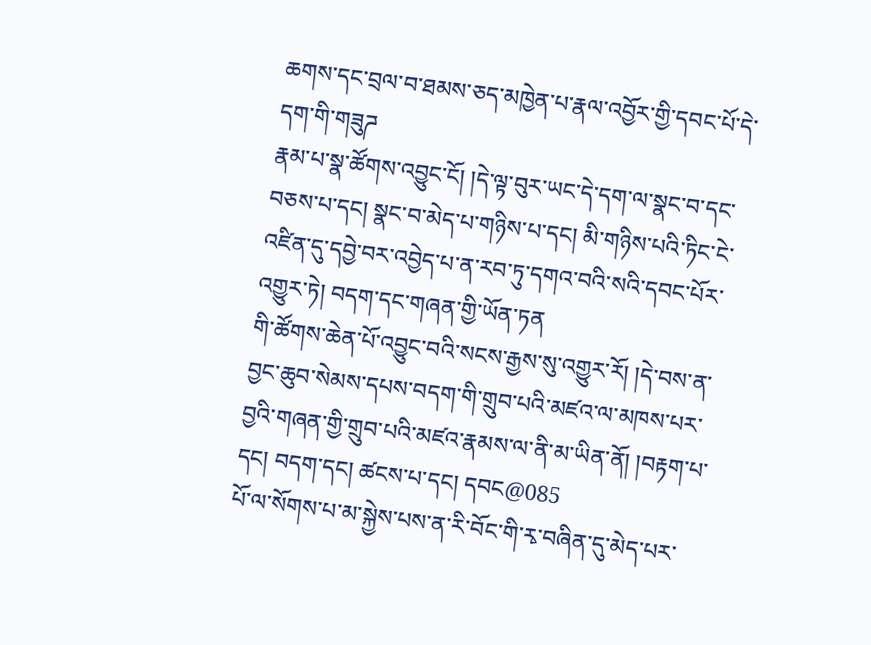ཆགས་དང་བྲལ་བ་ཐམས་ཅད་མཁྱེན་པ་རྣལ་འབྱོར་གྱི་དབང་པོ་དེ་དག་གི་གཟུཌ
རྣམ་པ་སྣ་ཚོགས་འབྱུང་ངོ། །དེ་ལྟ་བུར་ཡང་དེ་དག་ལ་སྣང་བ་དང་བཅས་པ་དང། སྣང་བ་མེད་པ་གཉིས་པ་དང། མི་གཉིས་པའི་ཏིང་ངེ་འཛིན་དུ་དབྱེ་བར་འབྱེད་པ་ན་རབ་ཏུ་དགའ་བའི་སའི་དབང་པོར་འགྱུར་ཏེ། བདག་དང་གཞན་གྱི་ཡོན་ཏན
གི་ཚོགས་ཆེན་པོ་འབྱུང་བའི་སངས་རྒྱས་སུ་འགྱུར་རོ། །དེ་བས་ན་བྱང་ཆུབ་སེམས་དཔས་བདག་གི་གྲུབ་པའི་མཛའ་ལ་མཁས་པར་བྱའི་གཞན་གྱི་གྲུབ་པའི་མཛའ་རྣམས་ལ་ནི་མ་ཡིན་ནོ། །བརྟག་པ་དང། བདག་དང། ཚངས་པ་དང། དབང@085
པོ་ལ་སོགས་པ་མ་སྐྱེས་པས་ན་རི་བོང་གི་རྭ་བཞིན་དུ་མེད་པར་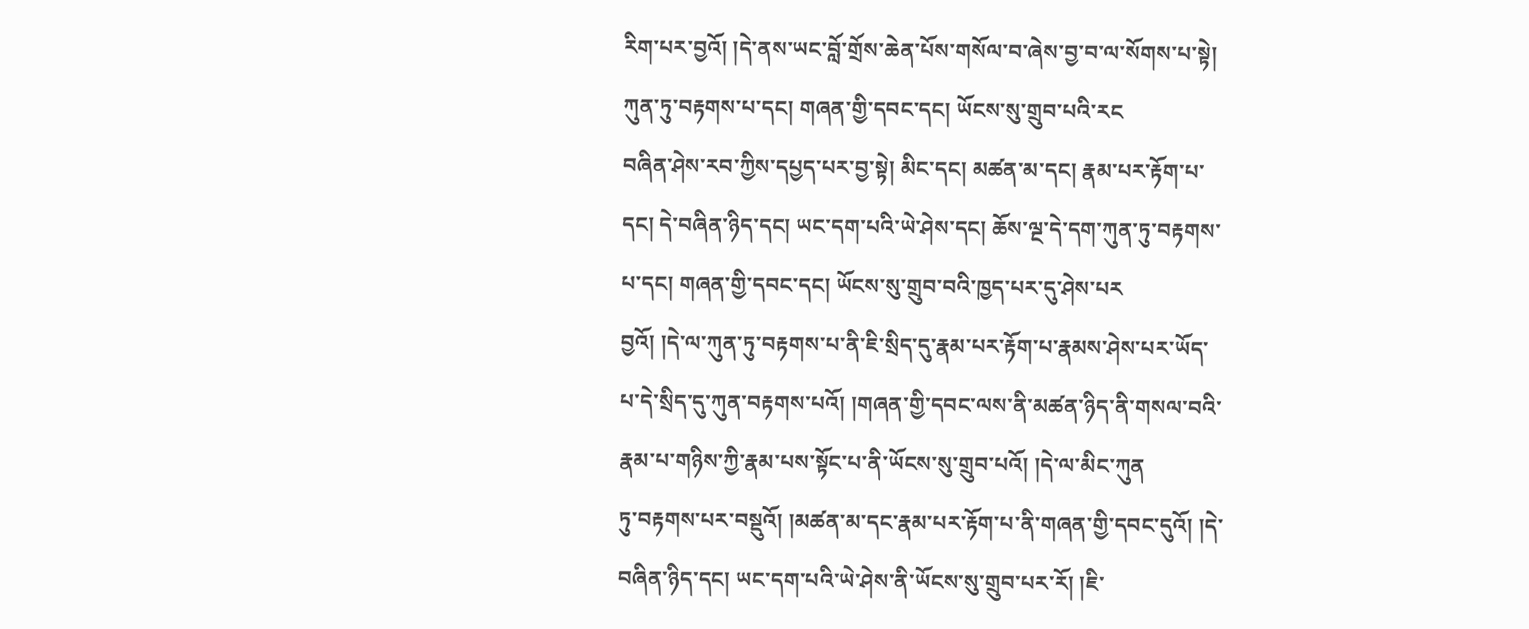རིག་པར་བྱའོ། །དེ་ནས་ཡང་བློ་གྲོས་ཆེན་པོས་གསོལ་བ་ཞེས་བྱ་བ་ལ་སོགས་པ་སྟེ། ཀུན་ཏུ་བརྟགས་པ་དང། གཞན་གྱི་དབང་དང། ཡོངས་སུ་གྲུབ་པའི་རང
བཞིན་ཤེས་རབ་ཀྱིས་དཔྱད་པར་བྱ་སྟེ། མིང་དང། མཚན་མ་དང། རྣམ་པར་རྟོག་པ་དང། དེ་བཞིན་ཉིད་དང། ཡང་དག་པའི་ཡེ་ཤེས་དང། ཆོས་ལྔ་དེ་དག་ཀུན་ཏུ་བརྟགས་པ་དང། གཞན་གྱི་དབང་དང། ཡོངས་སུ་གྲུབ་བའི་ཁྱད་པར་དུ་ཤེས་པར
བྱའོ། །དེ་ལ་ཀུན་ཏུ་བརྟགས་པ་ནི་ཇི་སྲིད་དུ་རྣམ་པར་རྟོག་པ་རྣམས་ཤེས་པར་ཡོད་པ་དེ་སྲིད་དུ་ཀུན་བརྟགས་པའོ། །གཞན་གྱི་དབང་ལས་ནི་མཚན་ཉིད་ནི་གསལ་བའི་རྣམ་པ་གཉིས་ཀྱི་རྣམ་པས་སྟོང་པ་ནི་ཡོངས་སུ་གྲུབ་པའོ། །དེ་ལ་མིང་ཀུན
ཏུ་བརྟགས་པར་བསྡུའོ། །མཚན་མ་དང་རྣམ་པར་རྟོག་པ་ནི་གཞན་གྱི་དབང་དུའོ། །དེ་བཞིན་ཉིད་དང། ཡང་དག་པའི་ཡེ་ཤེས་ནི་ཡོངས་སུ་གྲུབ་པར་རོ། །ཇི་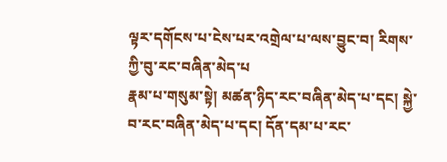ལྟར་དགོངས་པ་ངེས་པར་འགྲེལ་པ་ལས་བྱུང་བ། རིགས་ཀྱི་བུ་རང་བཞིན་མེད་པ
རྣམ་པ་གསུམ་སྟེ། མཚན་ཉིད་རང་བཞིན་མེད་པ་དང། སྐྱེ་བ་རང་བཞིན་མེད་པ་དང། དོན་དམ་པ་རང་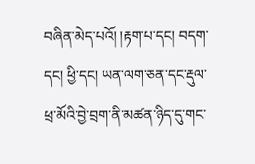བཞིན་མེད་པའོ། །རྟག་པ་དང། བདག་དང། ཕྱི་དང། ཡན་ལག་ཅན་དང་རྡུལ་ཕྲ་མོའི་བྱེ་བྲག་ནི་མཚན་ཉིད་དུ་གང་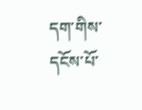དག་གིས་དངོས་པོ་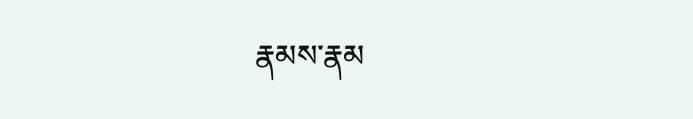རྣམས་རྣམ